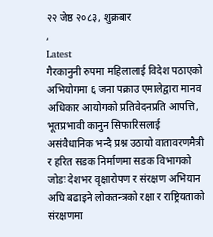२२ जेष्ठ २०८३, शुक्रबार
,
Latest
गैरकानुनी रुपमा महिलालाई विदेश पठाएको अभियोगमा ६ जना पक्राउ एमालेद्वारा मानव अधिकार आयोगको प्रतिवेदनप्रति आपत्ति, भूतप्रभावी कानुन सिफारिसलाई असंवैधानिक भन्दै प्रश्न उठायो वातावरणमैत्री र हरित सडक निर्माणमा सडक विभागको जोडः देशभर वृक्षारोपण र संरक्षण अभियान अघि बढाइने लोकतन्त्रको रक्षा र राष्ट्रियताको संरक्षणमा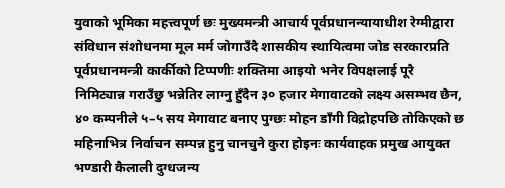युवाको भूमिका महत्त्वपूर्ण छः मुख्यमन्त्री आचार्य पूर्वप्रधानन्यायाधीश रेग्मीद्वारा संविधान संशोधनमा मूल मर्म जोगाउँदै शासकीय स्थायित्वमा जोड सरकारप्रति पूर्वप्रधानमन्त्री कार्कीको टिप्पणीः शक्तिमा आइयो भनेर विपक्षलाई पूरै निमिट्यान्न गराउँछु भन्नेतिर लाग्नु हुँदैन ३० हजार मेगावाटको लक्ष्य असम्भव छैन, ४० कम्पनीले ५–५ सय मेगावाट बनाए पुग्छः मोहन डाँगी विद्रोहपछि तोकिएको छ महिनाभित्र निर्वाचन सम्पन्न हुनु चानचुने कुरा होइनः कार्यवाहक प्रमुख आयुक्त भण्डारी कैलाली दुग्धजन्य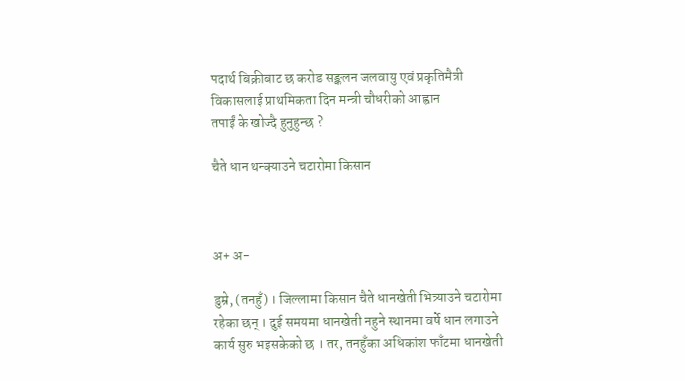पदार्थ बिक्रीबाट छ करोड सङ्कलन जलवायु एवं प्रकृतिमैत्री विकासलाई प्राथमिकता दिन मन्त्री चौधरीको आह्वान
तपाईं के खोज्दै हुनुहुन्छ ?

चैते धान थन्क्याउने चटारोमा किसान



अ+ अ-

डुम्रे, (तनहुँ) । जिल्लामा किसान चैते धानखेती भित्र्याउने चटारोमा रहेका छन् । दुई समयमा धानखेती नहुने स्थानमा वर्षे धान लगाउने कार्य सुरु भइसकेको छ । तर, तनहुँका अधिकांश फाँटमा धानखेती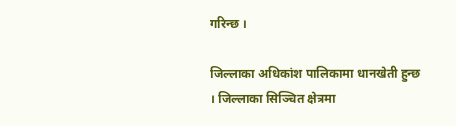गरिन्छ ।

जिल्लाका अधिकांश पालिकामा धानखेती हुन्छ । जिल्लाका सिञ्चित क्षेत्रमा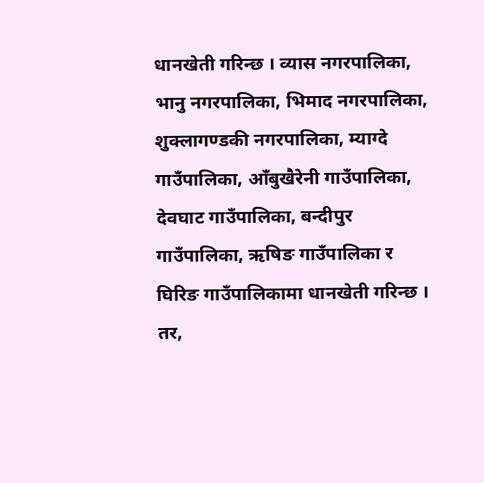धानखेती गरिन्छ । व्यास नगरपालिका, भानु नगरपालिका, भिमाद नगरपालिका, शुक्लागण्डकी नगरपालिका, म्याग्दे गाउँपालिका, आँबुखैरेनी गाउँपालिका, देवघाट गाउँपालिका, बन्दीपुर गाउँपालिका, ऋषिङ गाउँपालिका र घिरिङ गाउँपालिकामा धानखेती गरिन्छ । तर,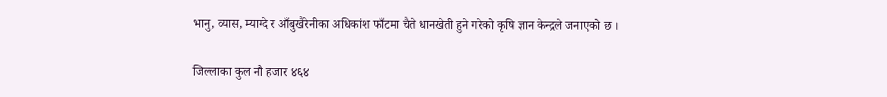भानु, व्यास, म्याग्दे र आँबुखैरेनीका अधिकांश फाँटमा चैते धानखेती हुने गरेको कृषि ज्ञान केन्द्रले जनाएको छ ।

जिल्लाका कुल नौ हजार ४६४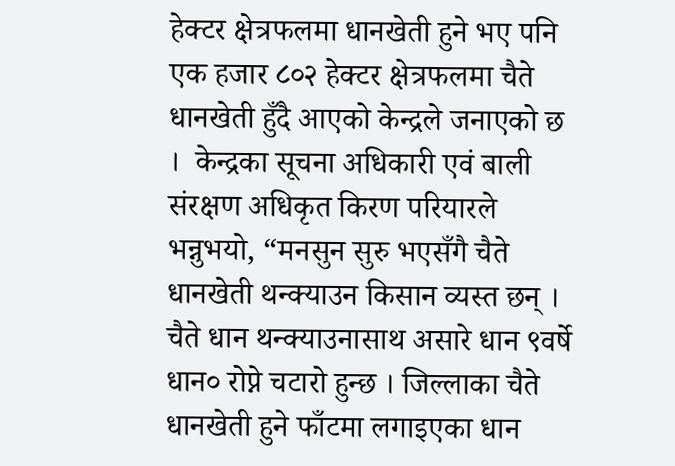हेक्टर क्षेत्रफलमा धानखेती हुने भए पनि एक हजार ८०२ हेक्टर क्षेत्रफलमा चैते धानखेती हुँदै आएको केन्द्रले जनाएको छ ।  केन्द्रका सूचना अधिकारी एवं बाली संरक्षण अधिकृत किरण परियारले भन्नुभयो, “मनसुन सुरु भएसँगै चैते धानखेती थन्क्याउन किसान व्यस्त छन् । चैते धान थन्क्याउनासाथ असारे धान ९वर्षे धान० रोप्ने चटारो हुन्छ । जिल्लाका चैते धानखेती हुने फाँटमा लगाइएका धान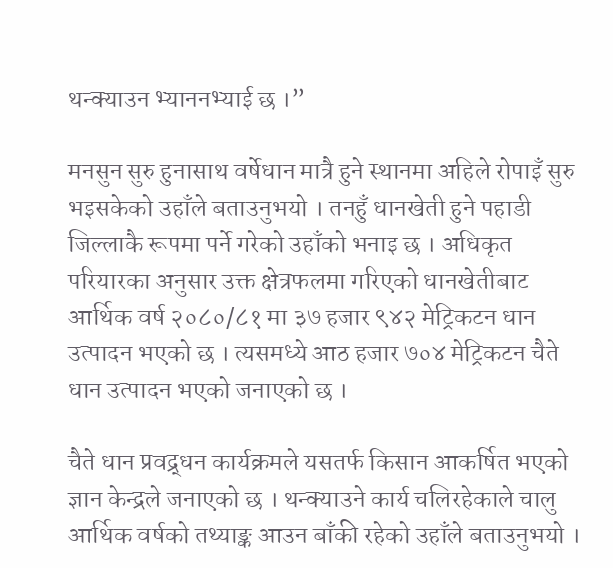थन्क्याउन भ्याननभ्याई छ ।”

मनसुन सुरु हुनासाथ वर्षेधान मात्रै हुने स्थानमा अहिले रोपाइँ सुरु भइसकेको उहाँले बताउनुभयो । तनहुँ धानखेती हुने पहाडी जिल्लाकै रूपमा पर्ने गरेको उहाँको भनाइ छ । अधिकृत परियारका अनुसार उक्त क्षेत्रफलमा गरिएको धानखेतीबाट आर्थिक वर्ष २०८०/८१ मा ३७ हजार ९४२ मेट्रिकटन धान उत्पादन भएको छ । त्यसमध्ये आठ हजार ७०४ मेट्रिकटन चैते धान उत्पादन भएको जनाएको छ ।

चैते धान प्रवद्र्धन कार्यक्रमले यसतर्फ किसान आकर्षित भएको ज्ञान केन्द्रले जनाएको छ । थन्क्याउने कार्य चलिरहेकाले चालु आर्थिक वर्षको तथ्याङ्क आउन बाँकी रहेको उहाँले बताउनुभयो ।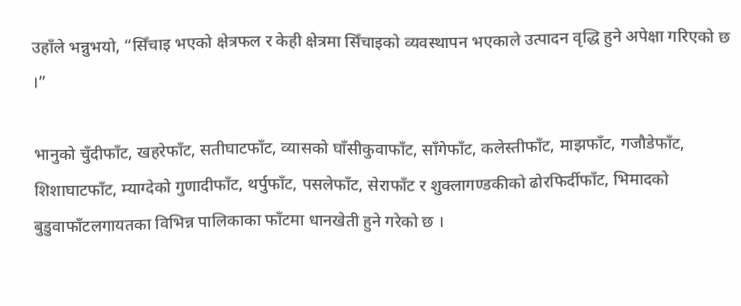उहाँले भन्नुभयो, “सिँचाइ भएको क्षेत्रफल र केही क्षेत्रमा सिँचाइको व्यवस्थापन भएकाले उत्पादन वृद्धि हुने अपेक्षा गरिएको छ ।”

भानुको चुँदीफाँट, खहरेफाँट, सतीघाटफाँट, व्यासको घाँसीकुवाफाँट, साँगेफाँट, कलेस्तीफाँट, माझफाँट, गजौडेफाँट, शिशाघाटफाँट, म्याग्देको गुणादीफाँट, थर्पुफाँट, पसलेफाँट, सेराफाँट र शुक्लागण्डकीको ढोरफिर्दीफाँट, भिमादको बुडुवाफाँटलगायतका विभिन्न पालिकाका फाँटमा धानखेती हुने गरेको छ ।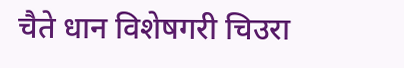चैते धान विशेषगरी चिउरा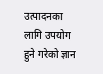उत्पादनका लागि उपयोग हुने गरेको ज्ञान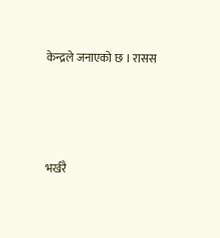केन्द्रले जनाएको छ । रासस




भर्खरै